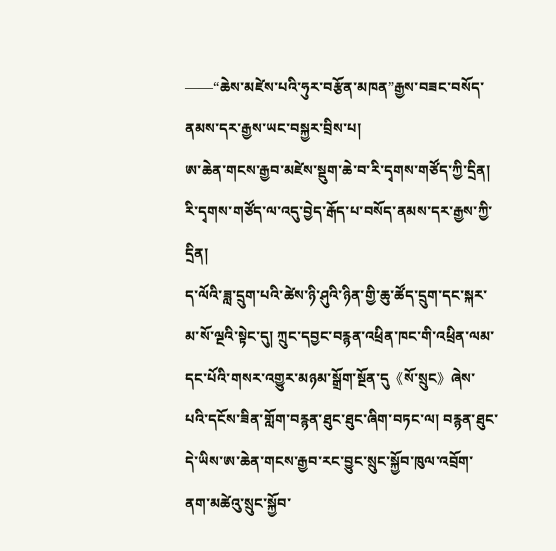——“ཆེས་མཛེས་པའི་ཧུར་བརྩོན་མཁན”རྒྱས་བཟང་བསོད་ནམས་དར་རྒྱས་ཡང་བསྐྱར་བྲིས་པ།
ཨ་ཆེན་གངས་རྒྱབ་མཛེས་སྡུག་ཆེ་བ་རི་དྭགས་གཙོད་ཀྱི་དྲིན། རི་དྭགས་གཙོད་ལ་འདུ་བྱེད་རྒོད་པ་བསོད་ནམས་དར་རྒྱས་ཀྱི་དྲིན།
ད་ལོའི་ཟླ་དྲུག་པའི་ཚེས་ཉི་ཤུའི་ཉིན་གྱི་ཆུ་ཚོད་དྲུག་དང་སྐར་མ་སོ་ལྔའི་སྟེང་དུ། ཀྲུང་དབྱང་བརྙན་འཕྲིན་ཁང་གི་འཕྲིན་ལམ་དང་པོའི་གསར་འགྱུར་མཉམ་སྒྲོག་སྔོན་དུ《སོ་སྲུང》ཞེས་པའི་དངོས་ཟིན་གློག་བརྙན་ཐུང་ཐུང་ཞིག་བཏང་ལ། བརྙན་ཐུང་དེ་ཡིས་ཨ་ཆེན་གངས་རྒྱབ་རང་བྱུང་སྲུང་སྐྱོབ་ཁུལ་འབྲོག་ནག་མཚེའུ་སྲུང་སྐྱོབ་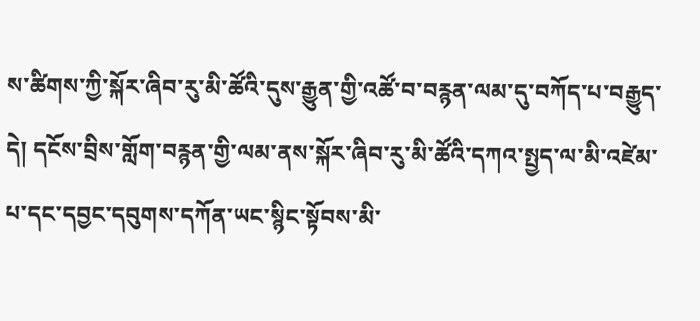ས་ཚིགས་ཀྱི་སྐོར་ཞིབ་རུ་མི་ཚོའི་དུས་རྒྱུན་གྱི་འཚོ་བ་བརྙན་ལམ་དུ་བཀོད་པ་བརྒྱུད་དེ། དངོས་བྲིས་གློག་བརྙན་གྱི་ལམ་ནས་སྐོར་ཞིབ་རུ་མི་ཚོའི་དཀའ་སྤྱད་ལ་མི་འཛེམ་པ་དང་དབྱང་དབུགས་དཀོན་ཡང་སྙིང་སྟོབས་མི་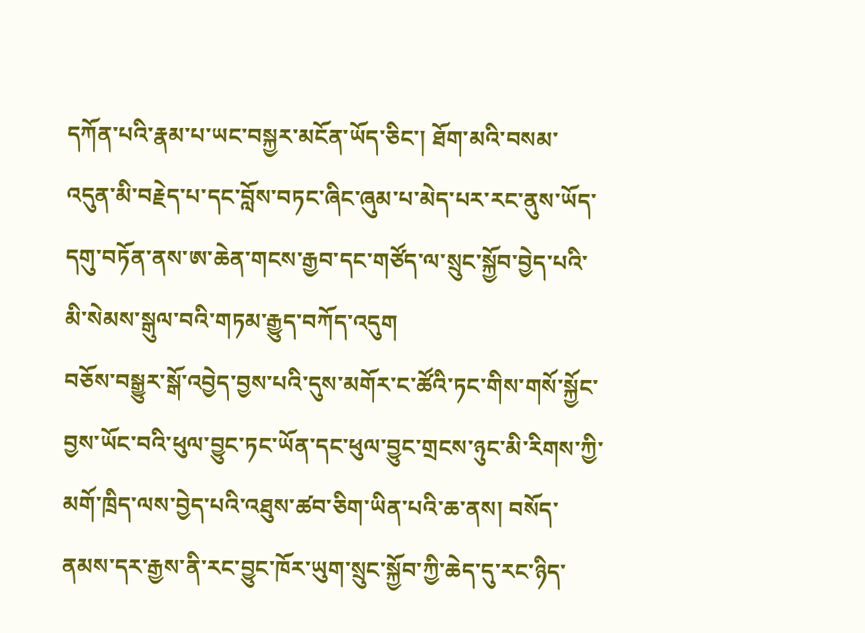དཀོན་པའི་རྣམ་པ་ཡང་བསྐྱར་མངོན་ཡོད་ཅིང་། ཐོག་མའི་བསམ་འདུན་མི་བརྗེད་པ་དང་བློས་བཏང་ཞིང་ཞུམ་པ་མེད་པར་རང་ནུས་ཡོད་དགུ་བཏོན་ནས་ཨ་ཆེན་གངས་རྒྱབ་དང་གཙོད་ལ་སྲུང་སྐྱོབ་བྱེད་པའི་མི་སེམས་སྒུལ་བའི་གཏམ་རྒྱུད་བཀོད་འདུག
བཅོས་བསྒྱུར་སྒོ་འབྱེད་བྱས་པའི་དུས་མགོར་ང་ཚོའི་ཏང་གིས་གསོ་སྐྱོང་བྱས་ཡོང་བའི་ཕུལ་བྱུང་ཏང་ཡོན་དང་ཕུལ་བྱུང་གྲངས་ཉུང་མི་རིགས་ཀྱི་མགོ་ཁྲིད་ལས་བྱེད་པའི་འཐུས་ཚབ་ཅིག་ཡིན་པའི་ཆ་ནས། བསོད་ནམས་དར་རྒྱས་ནི་རང་བྱུང་ཁོར་ཡུག་སྲུང་སྐྱོབ་ཀྱི་ཆེད་དུ་རང་ཉིད་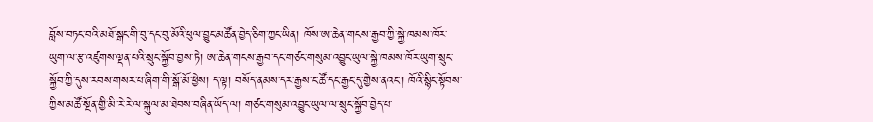བློས་བཏང་བའི་མཐོ་སྒང་གི་བུ་དང་བུ་མོའི་ཕུལ་བྱུང་མཚོན་བྱེད་ཅིག་ཀྱང་ཡིན། ཁོས་ཨ་ཆེན་གངས་རྒྱབ་ཀྱི་སྐྱེ་ཁམས་ཁོར་ཡུག་ལ་རྩ་འཛུགས་ལྡན་པའི་སྲུང་སྐྱོབ་བྱས་ཏེ། ཨ་ཆེན་གངས་རྒྱབ་དང་གཙང་གསུམ་འབྱུང་ཡུལ་སྐྱེ་ཁམས་ཁོར་ཡུག་སྲུང་སྐྱོབ་ཀྱི་དུས་རབས་གསར་པ་ཞིག་གི་སྒོ་མོ་ཕྱེས། ད་ལྟ། བསོད་ནམས་དར་རྒྱས་ང་ཚོ་དང་རྒྱང་དུ་གྱེས་ནའང་། ཁོའི་སྙིང་སྟོབས་ཀྱིས་མཚོ་སྔོན་གྱི་མི་རེ་རེ་ལ་སྐུལ་མ་ཐེབས་བཞིན་ཡོད་ལ། གཙང་གསུམ་འབྱུང་ཡུལ་ལ་སྲུང་སྐྱོབ་བྱེད་པ་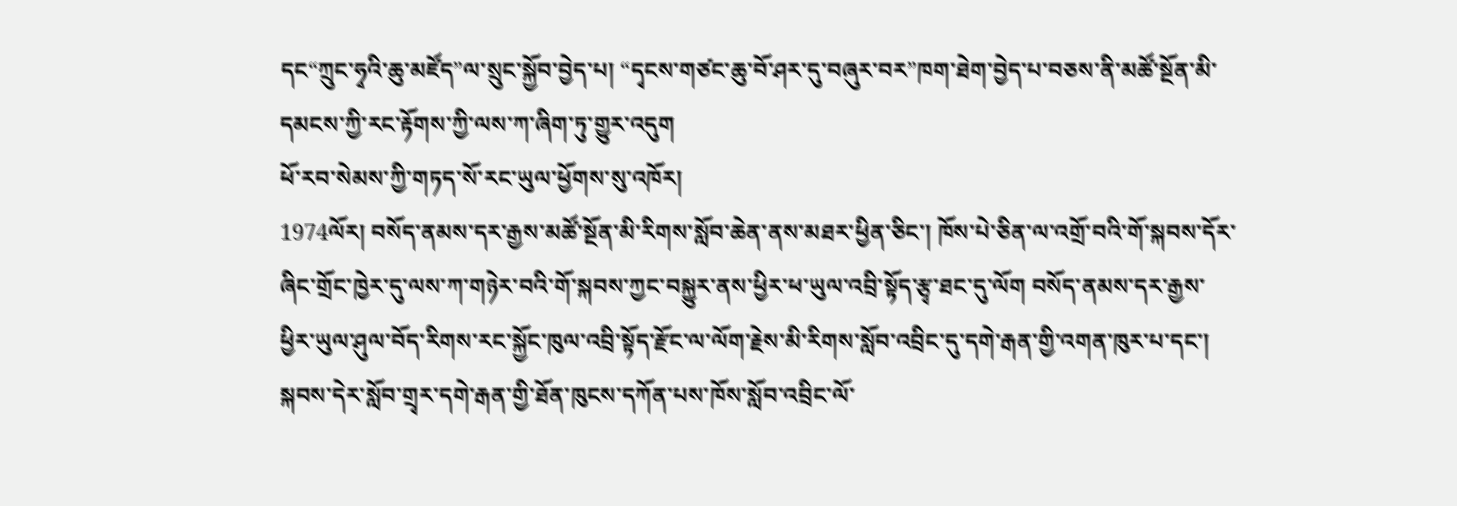དང“ཀྲུང་ཧྭའི་ཆུ་མཛོད”ལ་སྲུང་སྐྱོབ་བྱེད་པ། “དྭངས་གཙང་ཆུ་བོ་ཤར་དུ་བཞུར་བར”ཁག་ཐེག་བྱེད་པ་བཅས་ནི་མཚོ་སྔོན་མི་དམངས་ཀྱི་རང་རྟོགས་ཀྱི་ལས་ཀ་ཞིག་ཏུ་གྱུར་འདུག
ཕོ་རབ་སེམས་ཀྱི་གཏད་སོ་རང་ཡུལ་ཕྱོགས་སུ་འཁོར།
1974ལོར། བསོད་ནམས་དར་རྒྱས་མཚོ་སྔོན་མི་རིགས་སློབ་ཆེན་ནས་མཐར་ཕྱིན་ཅིང་། ཁོས་པེ་ཅིན་ལ་འགྲོ་བའི་གོ་སྐབས་དོར་ཞིང་གྲོང་ཁྱེར་དུ་ལས་ཀ་གཉེར་བའི་གོ་སྐབས་ཀྱང་བསྐྱུར་ནས་ཕྱིར་ཕ་ཡུལ་འབྲི་སྟོད་རྩྭ་ཐང་དུ་ལོག བསོད་ནམས་དར་རྒྱས་ཕྱིར་ཡུལ་ཤུལ་བོད་རིགས་རང་སྐྱོང་ཁུལ་འབྲི་སྟོད་རྫོང་ལ་ལོག་རྗེས་མི་རིགས་སློབ་འབྲིང་དུ་དགེ་རྒན་གྱི་འགན་ཁུར་པ་དང་། སྐབས་དེར་སློབ་གྲྭར་དགེ་རྒན་གྱི་ཐོན་ཁུངས་དཀོན་པས་ཁོས་སློབ་འབྲིང་ལོ་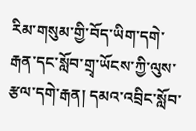རིམ་གསུམ་གྱི་བོད་ཡིག་དགེ་རྒན་དང་སློབ་གྲྭ་ཡོངས་ཀྱི་ལུས་རྩལ་དགེ་རྒན། དམའ་འབྲིང་སློབ་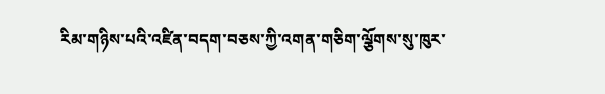རིམ་གཉིས་པའི་འཛིན་བདག་བཅས་ཀྱི་འགན་གཅིག་ལྕོགས་སུ་ཁུར་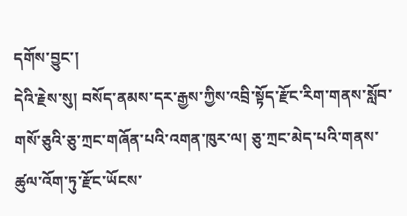དགོས་བྱུང་།
དེའི་རྗེས་སུ། བསོད་ནམས་དར་རྒྱས་ཀྱིས་འབྲི་སྟོད་རྫོང་རིག་གནས་སློབ་གསོ་ཅུའི་ཅུ་ཀྲང་གཞོན་པའི་འགན་ཁུར་ལ། ཅུ་ཀྲང་མེད་པའི་གནས་ཚུལ་འོག་ཏུ་རྫོང་ཡོངས་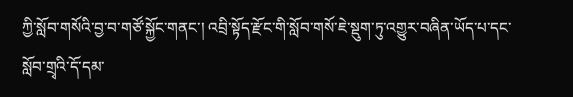ཀྱི་སློབ་གསོའི་བྱ་བ་གཙོ་སྐྱོང་གནང་། འབྲི་སྟོད་རྫོང་གི་སློབ་གསོ་ཇེ་སྡུག་ཏུ་འགྱུར་བཞིན་ཡོད་པ་དང་སློབ་གྲྭའི་དོ་དམ་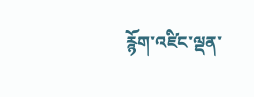རྙོག་འཛིང་ལྡན་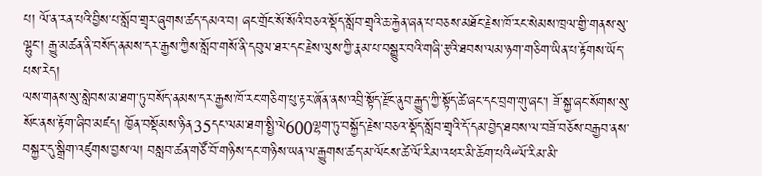པ། ལོ་ན་རན་པའི་བྱིས་པ་སློབ་གྲྭར་ཞུགས་ཚད་དམའ་བ། ཞང་གྲོང་སོ་སོའི་བཅའ་སྡོད་སློབ་གྲྭའི་ཆ་རྐྱེན་ཞན་པ་བཅས་མཐོང་རྗེས་ཁོ་རང་སེམས་ཁྲལ་གྱི་གནས་སུ་ལྷུང་། རྒྱུ་མཚན་ནི་བསོད་ནམས་དར་རྒྱས་ཀྱིས་སློབ་གསོ་ནི་དབུལ་ཐར་དང་རྗེས་ལུས་ཀྱི་རྣམ་པ་བསྒྱུར་བའི་གཞི་རྩའི་ཐབས་ལམ་ཉག་གཅིག་ཡིན་པ་རྟོགས་ཡོད་པས་རེད།
ལས་གནས་སུ་སླེབས་མ་ཐག་ཏུ་བསོད་ནམས་དར་རྒྱས་ཁོ་རང་གཅིག་པུ་རྟར་ཞོན་ནས་འབྲི་སྟོད་རྫོང་ནུབ་རྒྱུད་ཀྱི་སྟོད་ཚེ་ཞང་དང་བྲག་གུ་ཞང་། ཟོ་སྐྱ་ཞང་སོགས་སུ་སོང་ནས་རྟོག་ཞིབ་མཛད། ཁྱོན་བསྡོམས་ཉིན35དང་ལམ་ཐག་སྤྱི་ལེ600ལྷག་ཏུ་བསྐྱོད་རྗེས་བཅའ་སྡོད་སློབ་གྲྭའི་དོ་དམ་བྱེད་ཐབས་ལ་བཟོ་བཅོས་བརྒྱབ་ནས་བསྐྱར་དུ་སྒྲིག་འཛུགས་བྱས་ལ། བསླབ་ཚན་གཙོ་བོ་གཉིས་དང་གཉིས་ཡན་ལ་རྒྱུགས་ཚད་མ་ལོངས་ཚེ་ལོ་རིམ་འཕར་མི་ཆོག་པའི“ལོ་རིམ་མི་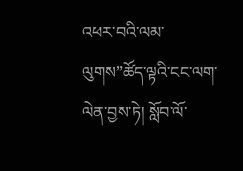འཕར་བའི་ལམ་ལུགས”ཚོད་ལྟའི་ངང་ལག་ལེན་བྱས་ཏེ། སློབ་ལོ་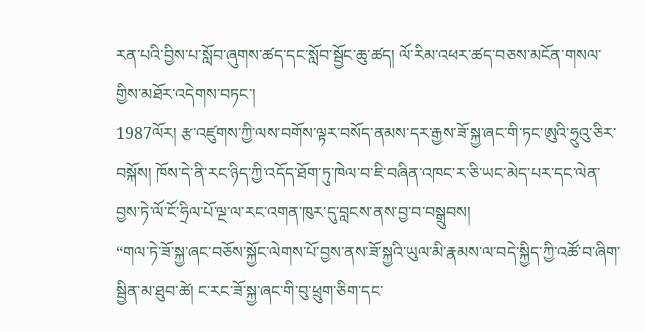རན་པའི་བྱིས་པ་སློབ་ཞུགས་ཚད་དང་སློབ་སྦྱོང་ཆུ་ཚད། ལོ་རིམ་འཕར་ཚད་བཅས་མངོན་གསལ་གྱིས་མཐོར་འདེགས་བཏང་།
1987ལོར། རྩ་འཛུགས་ཀྱི་ལས་བགོས་ལྟར་བསོད་ནམས་དར་རྒྱས་ཟོ་སྐྱ་ཞང་གི་ཏང་ཨུའི་ཧྲུའུ་ཅིར་བསྐོས། ཁོས་དེ་ནི་རང་ཉིད་ཀྱི་འདོད་ཐོག་ཏུ་ཁེལ་བ་ཇི་བཞིན་འཁང་ར་ཅི་ཡང་མེད་པར་དང་ལེན་བྱས་ཏེ་ལོ་ངོ་ཧྲིལ་པོ་ལྔ་ལ་རང་འགན་ཁུར་དུ་བླངས་ནས་བྱ་བ་བསྒྲུབས།
“གལ་ཏེ་ཟོ་སྐྱ་ཞང་བཅོས་སྐྱོང་ལེགས་པོ་བྱས་ནས་ཟོ་སྐྱའི་ཡུལ་མི་རྣམས་ལ་བདེ་སྐྱིད་ཀྱི་འཚོ་བ་ཞིག་སྦྱིན་མ་ཐུབ་ཚེ། ང་རང་ཟོ་སྐྱ་ཞང་གི་བུ་ཕྲུག་ཅིག་དང་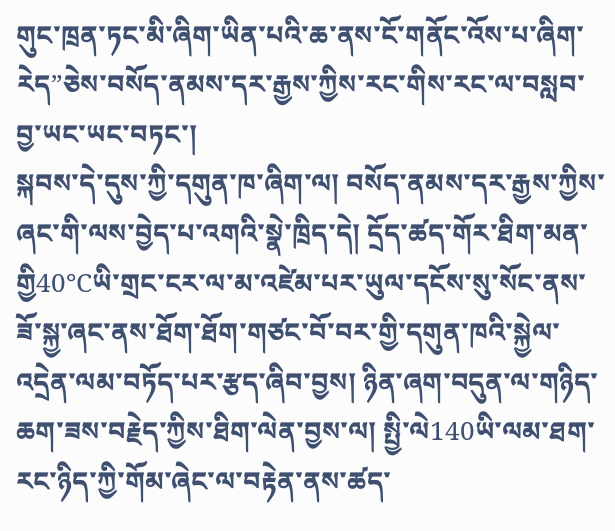གུང་ཁྲན་ཏང་མི་ཞིག་ཡིན་པའི་ཆ་ནས་ངོ་གནོང་འོས་པ་ཞིག་རེད”ཅེས་བསོད་ནམས་དར་རྒྱས་ཀྱིས་རང་གིས་རང་ལ་བསླབ་བྱ་ཡང་ཡང་བཏང་།
སྐབས་དེ་དུས་ཀྱི་དགུན་ཁ་ཞིག་ལ། བསོད་ནམས་དར་རྒྱས་ཀྱིས་ཞང་གི་ལས་བྱེད་པ་འགའི་སྣེ་ཁྲིད་དེ། དྲོད་ཚད་གོར་ཐིག་མན་གྱི40℃ཡི་གྲང་ངར་ལ་མ་འཛེམ་པར་ཡུལ་དངོས་སུ་སོང་ནས་ཟོ་སྐྱ་ཞང་ནས་ཐོག་ཐོག་གཙང་བོ་བར་གྱི་དགུན་ཁའི་སྐྱེལ་འདྲེན་ལམ་བཏོད་པར་རྩད་ཞིབ་བྱས། ཉིན་ཞག་བདུན་ལ་གཉིད་ཆག་ཟས་བརྗེད་ཀྱིས་ཐིག་ལེན་བྱས་ལ། སྤྱི་ལེ140ཡི་ལམ་ཐག་རང་ཉིད་ཀྱི་གོམ་ཞེང་ལ་བརྟེན་ནས་ཚད་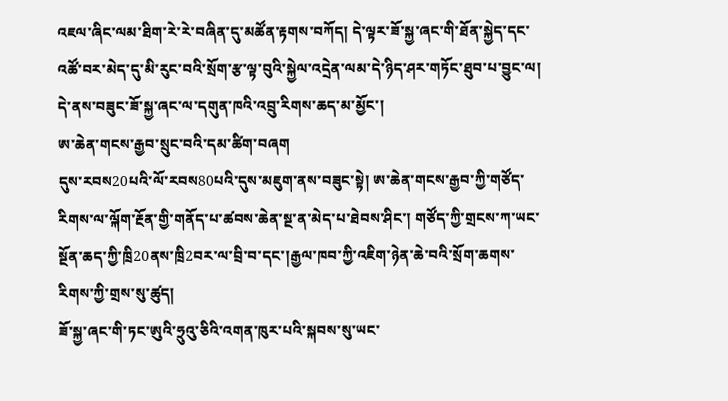འཇལ་ཞིང་ལམ་ཐིག་རེ་རེ་བཞིན་དུ་མཚོན་རྟགས་བཀོད། དེ་ལྟར་ཟོ་སྐྱ་ཞང་གི་ཐོན་སྐྱེད་དང་འཚོ་བར་མེད་དུ་མི་རུང་བའི་སྲོག་རྩ་ལྟ་བུའི་སྐྱེལ་འདྲེན་ལམ་དེ་ཉིད་ཤར་གཏོང་ཐུབ་པ་བྱུང་ལ། དེ་ནས་བཟུང་ཟོ་སྐྱ་ཞང་ལ་དགུན་ཁའི་འབྲུ་རིགས་ཆད་མ་མྱོང་།
ཨ་ཆེན་གངས་རྒྱབ་སྲུང་བའི་དམ་ཚིག་བཞག
དུས་རབས20པའི་ལོ་རབས80པའི་དུས་མཇུག་ནས་བཟུང་སྟེ། ཨ་ཆེན་གངས་རྒྱབ་ཀྱི་གཙོད་རིགས་ལ་ལྐོག་རྔོན་གྱི་གནོད་པ་ཚབས་ཆེན་སྔ་ན་མེད་པ་ཐེབས་ཤིང་། གཙོད་ཀྱི་གྲངས་ཀ་ཡང་སྔོན་ཆད་ཀྱི་ཁྲི20ནས་ཁྲི2བར་ལ་བྲི་བ་དང་།རྒྱལ་ཁབ་ཀྱི་འཇིག་ཉེན་ཆེ་བའི་སྲོག་ཆགས་རིགས་ཀྱི་གྲས་སུ་ཚུད།
ཟོ་སྐྱ་ཞང་གི་ཏང་ཨུའི་ཧྲུའུ་ཅིའི་འགན་ཁུར་པའི་སྐབས་སུ་ཡང་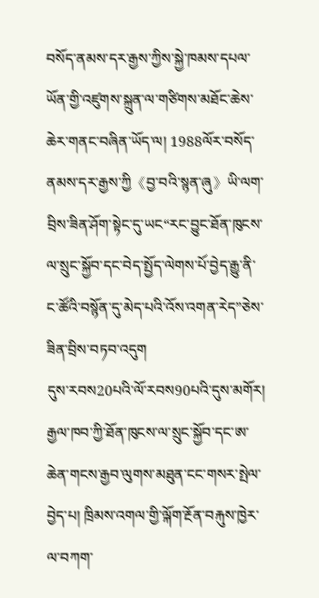བསོད་ནམས་དར་རྒྱས་ཀྱིས་སྐྱེ་ཁམས་དཔལ་ཡོན་གྱི་འཛུགས་སྐྲུན་ལ་གཙིགས་མཐོང་ཆེས་ཆེར་གནང་བཞིན་ཡོད་ལ། 1988ལོར་བསོད་ནམས་དར་རྒྱས་ཀྱི《བྱ་བའི་སྙན་ཞུ》ཡི་ལག་བྲིས་ཟིན་ཤོག་སྟེང་དུ་ཡང“རང་བྱུང་ཐོན་ཁུངས་ལ་སྲུང་སྐྱོབ་དང་བེད་སྤྱོད་ལེགས་པོ་བྱེད་རྒྱུ་ནི་ང་ཚོའི་བསྙོན་དུ་མེད་པའི་འོས་འགན་རེད”ཅེས་ཟིན་བྲིས་བཏབ་འདུག
དུས་རབས20པའི་ལོ་རབས90པའི་དུས་མགོར། རྒྱལ་ཁབ་ཀྱི་ཐོན་ཁུངས་ལ་སྲུང་སྐྱོབ་དང་ཨ་ཆེན་གངས་རྒྱབ་ལུགས་མཐུན་ངང་གསར་སྤེལ་བྱེད་པ། ཁྲིམས་འགལ་གྱི་ལྐོག་རྔོན་བརྐུས་ཁྱེར་ལ་བཀག་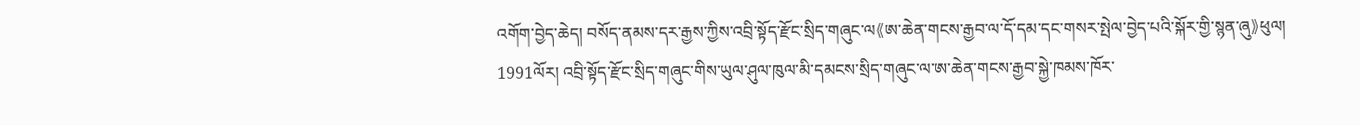འགོག་བྱེད་ཆེད། བསོད་ནམས་དར་རྒྱས་ཀྱིས་འབྲི་སྟོད་རྫོང་སྲིད་གཞུང་ལ《ཨ་ཆེན་གངས་རྒྱབ་ལ་དོ་དམ་དང་གསར་སྤེལ་བྱེད་པའི་སྐོར་གྱི་སྙན་ཞུ》ཕུལ།
1991ལོར། འབྲི་སྟོད་རྫོང་སྲིད་གཞུང་གིས་ཡུལ་ཤུལ་ཁུལ་མི་དམངས་སྲིད་གཞུང་ལ་ཨ་ཆེན་གངས་རྒྱབ་སྐྱེ་ཁམས་ཁོར་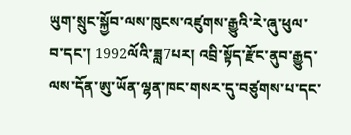ཡུག་སྲུང་སྐྱོབ་ལས་ཁུངས་འཛུགས་རྒྱུའི་རེ་ཞུ་ཕུལ་བ་དང་། 1992ལོའི་ཟླ7པར། འབྲི་སྟོད་རྫོང་ནུབ་རྒྱུད་ལས་དོན་ཨུ་ཡོན་ལྷན་ཁང་གསར་དུ་བཙུགས་པ་དང་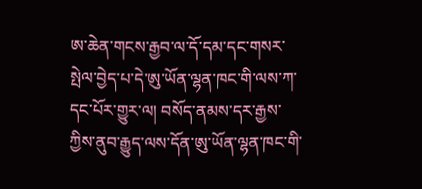ཨ་ཆེན་གངས་རྒྱབ་ལ་དོ་དམ་དང་གསར་སྤེལ་བྱེད་པ་དེ་ཨུ་ཡོན་ལྷན་ཁང་གི་ལས་ཀ་དང་པོར་གྱུར་ལ། བསོད་ནམས་དར་རྒྱས་ཀྱིས་ནུབ་རྒྱུད་ལས་དོན་ཨུ་ཡོན་ལྷན་ཁང་གི་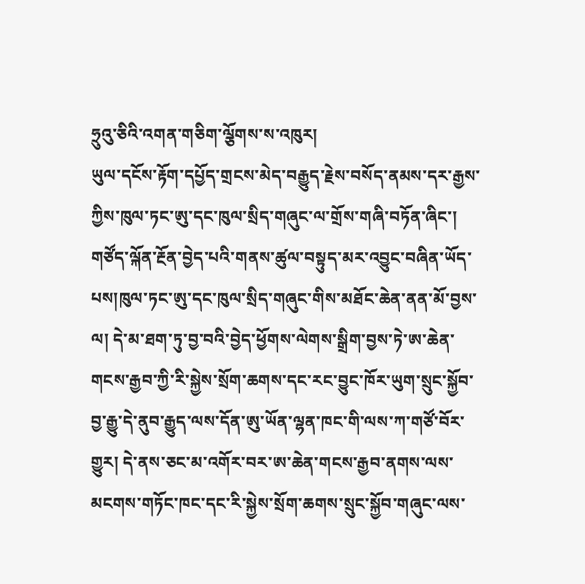ཧྲུའུ་ཅིའི་འགན་གཅིག་ལྕོགས་ས་འཁུར།
ཡུལ་དངོས་རྟོག་དཔྱོད་གྲངས་མེད་བརྒྱུད་རྗེས་བསོད་ནམས་དར་རྒྱས་ཀྱིས་ཁུལ་ཏང་ཨུ་དང་ཁུལ་སྲིད་གཞུང་ལ་གྲོས་གཞི་བཏོན་ཞིང་། གཙོད་ལྐོན་རྔོན་བྱེད་པའི་གནས་ཚུལ་བསྟུད་མར་འབྱུང་བཞིན་ཡོད་པས།ཁུལ་ཏང་ཨུ་དང་ཁུལ་སྲིད་གཞུང་གིས་མཐོང་ཆེན་ནན་མོ་བྱས་ལ། དེ་མ་ཐག་ཏུ་བྱ་བའི་བྱེད་ཕྱོགས་ལེགས་སྒྲིག་བྱས་ཏེ་ཨ་ཆེན་གངས་རྒྱབ་ཀྱི་རི་སྐྱེས་སྲོག་ཆགས་དང་རང་བྱུང་ཁོར་ཡུག་སྲུང་སྐྱོབ་བྱ་རྒྱུ་དེ་ནུབ་རྒྱུད་ལས་དོན་ཨུ་ཡོན་ལྷན་ཁང་གི་ལས་ཀ་གཙོ་བོར་གྱུར། དེ་ནས་ཅང་མ་འགོར་བར་ཨ་ཆེན་གངས་རྒྱབ་ནགས་ལས་མངགས་གཏོང་ཁང་དང་རི་སྐྱེས་སྲོག་ཆགས་སྲུང་སྐྱོབ་གཞུང་ལས་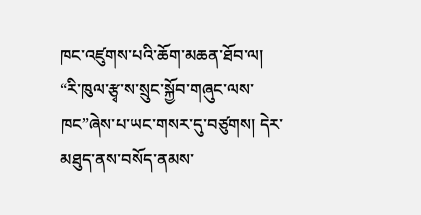ཁང་འཛུགས་པའི་ཆོག་མཆན་ཐོབ་ལ། “རི་ཁུལ་རྩྭ་ས་སྲུང་སྐྱོབ་གཞུང་ལས་ཁང”ཞེས་པ་ཡང་གསར་དུ་བཙུགས། དེར་མཐུད་ནས་བསོད་ནམས་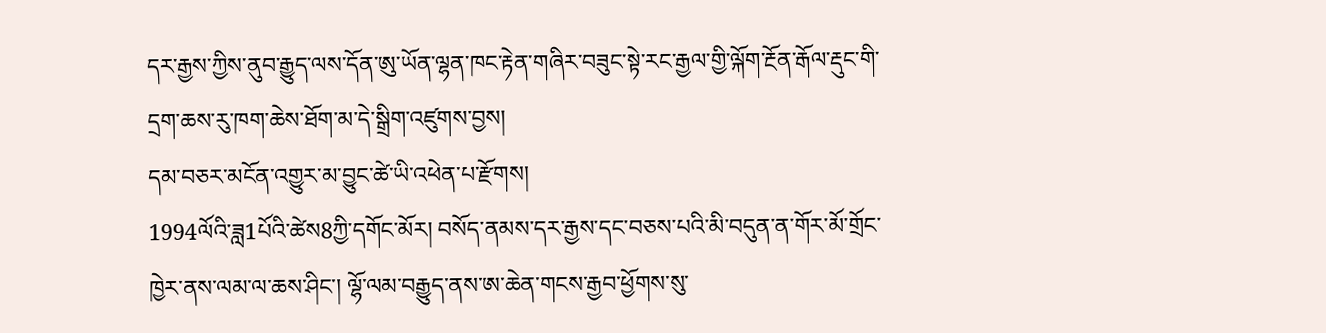དར་རྒྱས་ཀྱིས་ནུབ་རྒྱུད་ལས་དོན་ཨུ་ཡོན་ལྷན་ཁང་རྟེན་གཞིར་བཟུང་སྟེ་རང་རྒྱལ་གྱི་ལྐོག་རྔོན་རྒོལ་རྡུང་གི་དྲག་ཆས་རུ་ཁག་ཆེས་ཐོག་མ་དེ་སྒྲིག་འཛུགས་བྱས།
དམ་བཅར་མངོན་འགྱུར་མ་བྱུང་ཚེ་ཡི་འཕེན་པ་རྫོགས།
1994ལོའི་ཟླ1པོའི་ཚེས8ཀྱི་དགོང་མོར། བསོད་ནམས་དར་རྒྱས་དང་བཅས་པའི་མི་བདུན་ན་གོར་མོ་གྲོང་ཁྱེར་ནས་ལམ་ལ་ཆས་ཤིང་། ལྷོ་ལམ་བརྒྱུད་ནས་ཨ་ཆེན་གངས་རྒྱབ་ཕྱོགས་སུ་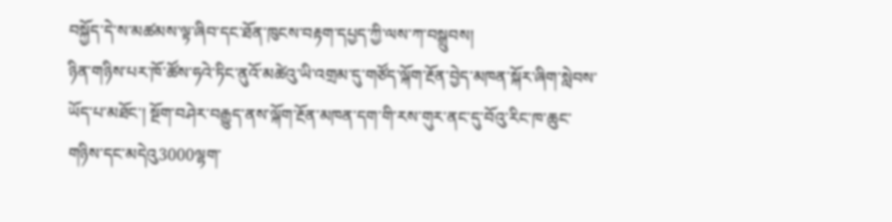བསྐྱོད་དེ་ས་མཚམས་ལྟ་ཞིབ་དང་ཐོན་ཁུངས་བརྟག་དཔྱད་ཀྱི་ལས་ཀ་བསྒྲུབས།
ཉིན་གཉིས་པར་ཁོ་ཚོས་ཧའེ་ཏིང་ནུའོ་མཚེའུ་ཡི་འགྲམ་དུ་གཙོད་ལྐོག་རྔོན་བྱེད་མཁན་སྐོར་ཞིག་སླེབས་ཡོད་པ་མཐོང་། སྔོག་བཤེར་བརྒྱུད་ནས་ལྐོག་རྔོན་མཁན་དག་གི་རས་གུར་ནང་དུ་བོའུ་རིང་ཁ་ཆུང་གཉིས་དང་མདེའུ3000ལྷག་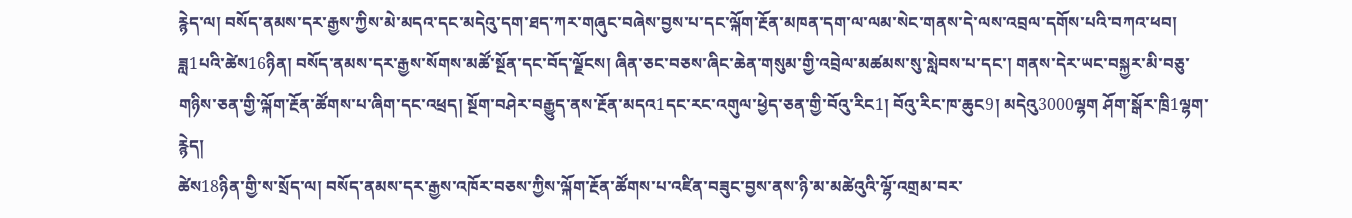རྙེད་ལ། བསོད་ནམས་དར་རྒྱས་ཀྱིས་མེ་མདའ་དང་མདེའུ་དག་ཐད་ཀར་གཞུང་བཞེས་བྱས་པ་དང་ལྐོག་རྔོན་མཁན་དག་ལ་ལམ་སེང་གནས་དེ་ལས་འབྲལ་དགོས་པའི་བཀའ་ཕབ།
ཟླ1པའི་ཚེས16ཉིན། བསོད་ནམས་དར་རྒྱས་སོགས་མཚོ་སྔོན་དང་བོད་ལྗོངས། ཞིན་ཅང་བཅས་ཞིང་ཆེན་གསུམ་གྱི་འབྲེལ་མཚམས་སུ་སླེབས་པ་དང་། གནས་དེར་ཡང་བསྐྱར་མི་བཅུ་གཉིས་ཅན་གྱི་ལྐོག་རྔོན་ཚོགས་པ་ཞིག་དང་འཕྲད། སྔོག་བཤེར་བརྒྱུད་ནས་རྔོན་མདའ1དང་རང་འགུལ་ཕྱེད་ཅན་གྱི་བོའུ་རིང1། བོའུ་རིང་ཁ་ཆུང9། མདེའུ3000ལྷག ཤོག་སྒོར་ཁྲི1ལྷག་རྙེད།
ཚེས18ཉིན་གྱི་ས་སྲོད་ལ། བསོད་ནམས་དར་རྒྱས་འཁོར་བཅས་ཀྱིས་ལྐོག་རྔོན་ཚོགས་པ་འཛིན་བཟུང་བྱས་ནས་ཉི་མ་མཚེའུའི་ལྷོ་འགྲམ་བར་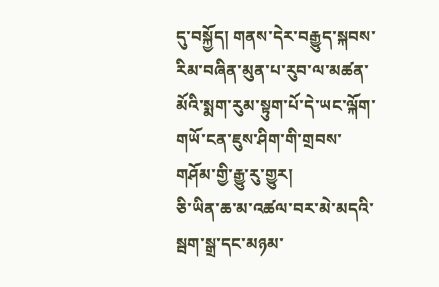དུ་བསྐྱོད། གནས་དེར་བརྒྱུད་སྐབས་རིམ་བཞིན་མུན་པ་རུབ་ལ་མཚན་མོའི་སྨག་རུམ་སྟུག་པོ་དེ་ཡང་ལྐོག་གཡོ་ངན་ཇུས་ཤིག་གི་གྲབས་གཤོམ་གྱི་རྒྱུ་རུ་གྱུར།
ཅི་ཡིན་ཆ་མ་འཚལ་བར་མེ་མདའི་སྦག་སྒྲ་དང་མཉམ་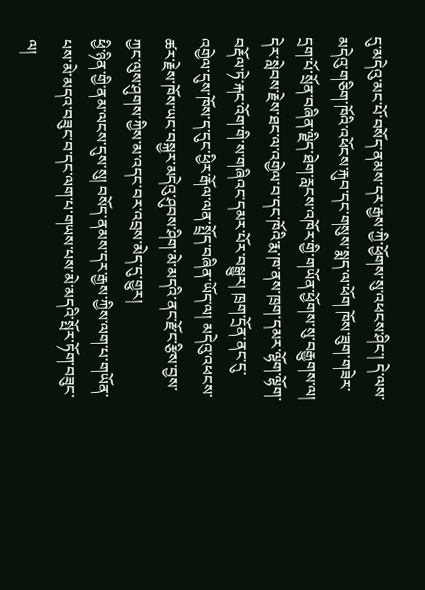དུ་མདེའུ་མང་པོ་བསོད་ནམས་དར་རྒྱས་ཀྱི་ཕྱོགས་སུ་འཕངས་ཤིང་། དེ་ལས་མདེའུ་གཅིག་ཁོའི་འཕོངས་རྐུབ་དང་གསུས་སྨད་ལ་ཕོག ཁོས་ཟུག་གཟེར་དྲག་པོ་སྲོན་བཞིན་ལྗིད་ཐེག་རླངས་འཁོར་གྱི་གཡོན་ཕྱོགས་སུ་བརྒྱུགས་ལ། དེར་སླེབས་རྗེས་ཐང་ལ་འགྱེལ་བ་དང་ཁོའི་རྨ་ཁ་ནས་ཁྲག་དམར་ལྷོག་ལྷོག་བརྡོལ་ཏེ་རྐང་འོག་གི་ས་གཞིའང་དམར་པོར་བསྒྱུར། ཁྲག་དྲོན་ནང་དུ་འགྱེལ་དུས་ཁོས་ད་དུང་ཕྱིར་རྒོལ་ལན་སྤྲོད་བཞིན་ཡོད་ལ། མདེའུ་འཕངས་ཚར་རྗེས་ཁོས་ཡང་བསྐྱར་མདེའུ་ཤུབས་ཤིག་མེ་མདའི་ནང་རྫོང་རྩིས་བྱས་ཀྱང་ལུས་ཤུགས་ཀྱིས་མ་འདང་བར་འབྲས་མེད་དུ་གྱུར།
ཕྱི་ཉིན་གྱི་ནམ་ལངས་དུས་སུ། བསོད་ནམས་དར་རྒྱས་ཀྱིས་ལག་པ་གཡོན་པས་མེ་མདའ་བཟུང་བ་དང་ལག་པ་གཡས་པས་མེ་མདའི་སྤོར་ཏོག་བཟུང་ལ།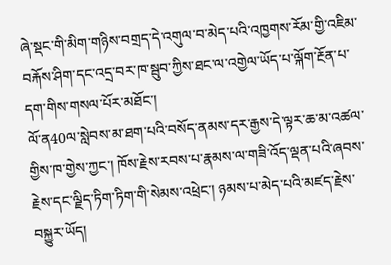ཞེ་སྡང་གི་མིག་གཉིས་བགྲད་དེ་འགུལ་བ་མེད་པའི་འཁྱགས་རོམ་གྱི་འཇིམ་བརྐོས་ཤིག་དང་འདྲ་བར་ཁ་སྦུབ་ཀྱིས་ཐང་ལ་འགྱེལ་ཡོད་པ་ལྐོག་རྔོན་པ་དག་གིས་གསལ་པོར་མཐོང་།
ལོ་ན40ལ་སླེབས་མ་ཐག་པའི་བསོད་ནམས་དར་རྒྱས་དེ་ལྟར་ཆ་མ་འཚལ་གྱིས་ཁ་གྱེས་ཀྱང་། ཁོས་རྗེས་རབས་པ་རྣམས་ལ་གཟི་འོད་ལྡན་པའི་ཞབས་རྗེས་དང་ལྗིད་ཏིག་ཏིག་གི་སེམས་འཕྲེང་། ཉམས་པ་མེད་པའི་མཛད་རྗེས་བསྐྱུར་ཡོད།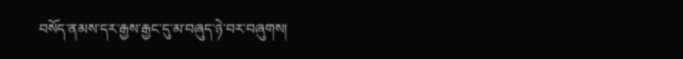བསོད་ནམས་དར་རྒྱས་རྒྱང་དུ་མ་བཞུད་ཉེ་བར་བཞུགས།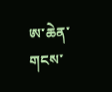ཨ་ཆེན་གངས་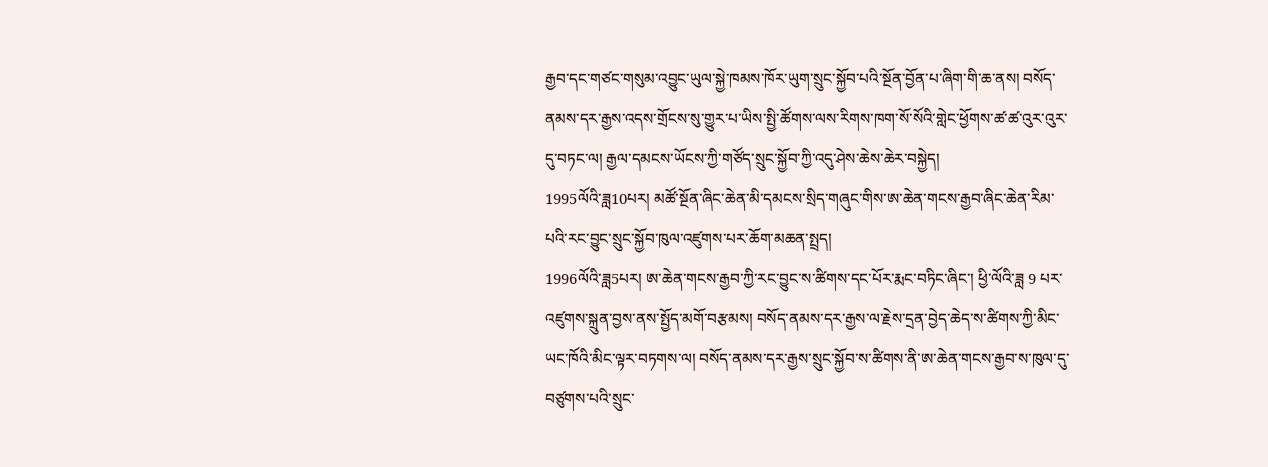རྒྱབ་དང་གཙང་གསུམ་འབྱུང་ཡུལ་སྐྱེ་ཁམས་ཁོར་ཡུག་སྲུང་སྐྱོབ་པའི་སྔོན་བྱོན་པ་ཞིག་གི་ཆ་ནས། བསོད་ནམས་དར་རྒྱས་འདས་གྲོངས་སུ་གྱུར་པ་ཡིས་སྤྱི་ཚོགས་ལས་རིགས་ཁག་སོ་སོའི་གླེང་ཕྱོགས་ཚ་ཚ་འུར་འུར་དུ་བཏང་ལ། རྒྱལ་དམངས་ཡོངས་ཀྱི་གཙོད་སྲུང་སྐྱོབ་ཀྱི་འདུ་ཤེས་ཆེས་ཆེར་བསྐྱེད།
1995ལོའི་ཟླ10པར། མཚོ་སྔོན་ཞིང་ཆེན་མི་དམངས་སྲིད་གཞུང་གིས་ཨ་ཆེན་གངས་རྒྱབ་ཞིང་ཆེན་རིམ་པའི་རང་བྱུང་སྲུང་སྐྱོབ་ཁུལ་འཛུགས་པར་ཆོག་མཆན་སྤྲད།
1996ལོའི་ཟླ5པར། ཨ་ཆེན་གངས་རྒྱབ་ཀྱི་རང་བྱུང་ས་ཚིགས་དང་པོར་རྨང་བཏིང་ཞིང་། ཕྱི་ལོའི་ཟླ 9 པར་འཛུགས་སྐྲུན་བྱས་ནས་སྤྱོད་མགོ་བརྩམས། བསོད་ནམས་དར་རྒྱས་ལ་རྗེས་དྲན་བྱེད་ཆེད་ས་ཚིགས་ཀྱི་མིང་ཡང་ཁོའི་མིང་ལྟར་བཏགས་ལ། བསོད་ནམས་དར་རྒྱས་སྲུང་སྐྱོབ་ས་ཚིགས་ནི་ཨ་ཆེན་གངས་རྒྱབ་ས་ཁུལ་དུ་བཙུགས་པའི་སྲུང་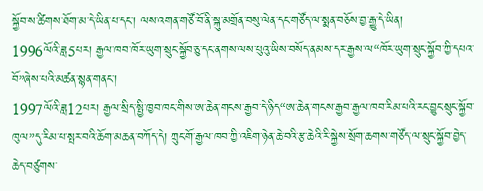སྐྱོབ་ས་ཚིགས་ཐོག་མ་དེ་ཡིན་པ་དང་། ལས་འགན་གཙོ་བོ་ནི་སྐུ་མགྲོན་བསུ་ལེན་དང་གཙོད་ལ་སྨན་བཅོས་བྱ་རྒྱུ་དེ་ཡིན།
1996ལོའི་ཟླ5པར། རྒྱལ་ཁབ་ཁོར་ཡུག་སྲུང་སྐྱོབ་ཅུ་དང་ནགས་ལས་པུའུ་ཡིས་བསོད་ནམས་དར་རྒྱས་ལ“ཁོར་ཡུག་སྲུང་སྐྱོབ་ཀྱི་དཔའ་བོ”ཞེས་པའི་མཚན་སྙན་གནང་།
1997ལོའི་ཟླ12པར། རྒྱལ་སྲིད་སྤྱི་ཁྱབ་ཁང་གིས་ཨ་ཆེན་གངས་རྒྱབ་དེ་ཉིད“ཨ་ཆེན་གངས་རྒྱབ་རྒྱལ་ཁབ་རིམ་པའི་རང་བྱུང་སྲུང་སྐྱོབ་ཁུལ”དུ་རིམ་པ་སྤར་བའི་ཆོག་མཆན་བཀོད་དེ། ཀྲུང་གོ་རྒྱལ་ཁབ་ཀྱི་འཇིག་ཉེན་ཆེ་བའི་རྩ་ཆེའི་རི་སྐྱེས་སྲོག་ཆགས་གཙོད་ལ་སྲུང་སྐྱོབ་བྱེད་ཆེད་བཙུགས་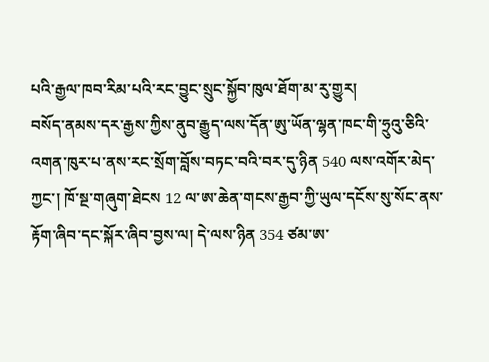པའི་རྒྱལ་ཁབ་རིམ་པའི་རང་བྱུང་སྲུང་སྐྱོབ་ཁུལ་ཐོག་མ་རུ་གྱུར།
བསོད་ནམས་དར་རྒྱས་ཀྱིས་ནུབ་རྒྱུད་ལས་དོན་ཨུ་ཡོན་ལྷན་ཁང་གི་ཧྲུའུ་ཅིའི་འགན་ཁུར་པ་ནས་རང་སྲོག་བློས་བཏང་བའི་བར་དུ་ཉིན 540 ལས་འགོར་མེད་ཀྱང་། ཁོ་སྔ་གཞུག་ཐེངས 12 ལ་ཨ་ཆེན་གངས་རྒྱབ་ཀྱི་ཡུལ་དངོས་སུ་སོང་ནས་རྟོག་ཞིབ་དང་སྐོར་ཞིབ་བྱས་ལ། དེ་ལས་ཉིན 354 ཙམ་ཨ་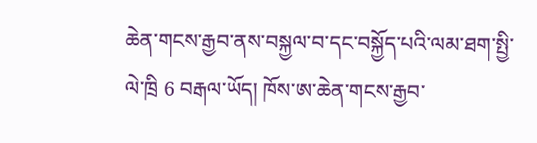ཆེན་གངས་རྒྱབ་ནས་བསྐྱལ་བ་དང་བསྐྱོད་པའི་ལམ་ཐག་སྤྱི་ལེ་ཁྲི 6 བརྒལ་ཡོད། ཁོས་ཨ་ཆེན་གངས་རྒྱབ་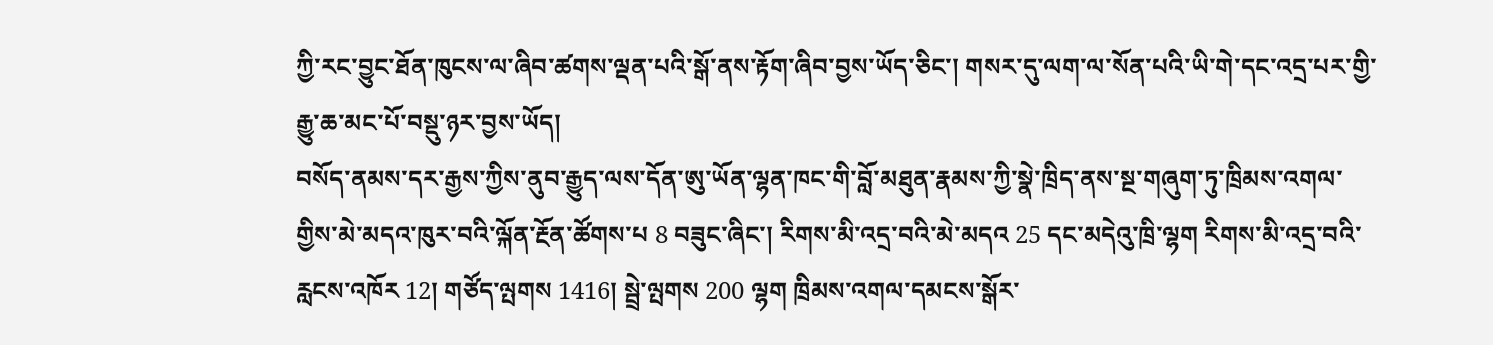ཀྱི་རང་བྱུང་ཐོན་ཁུངས་ལ་ཞིབ་ཚགས་ལྡན་པའི་སྒོ་ནས་རྟོག་ཞིབ་བྱས་ཡོད་ཅིང་། གསར་དུ་ལག་ལ་སོན་པའི་ཡི་གེ་དང་འདྲ་པར་གྱི་རྒྱུ་ཆ་མང་པོ་བསྡུ་ཉར་བྱས་ཡོད།
བསོད་ནམས་དར་རྒྱས་ཀྱིས་ནུབ་རྒྱུད་ལས་དོན་ཨུ་ཡོན་ལྷན་ཁང་གི་བློ་མཐུན་རྣམས་ཀྱི་སྣེ་ཁྲིད་ནས་སྔ་གཞུག་ཏུ་ཁྲིམས་འགལ་གྱིས་མེ་མདའ་ཁུར་བའི་ལྐོན་རྔོན་ཚོགས་པ 8 བཟུང་ཞིང་། རིགས་མི་འདྲ་བའི་མེ་མདའ 25 དང་མདེའུ་ཁྲི་ལྷག རིགས་མི་འདྲ་བའི་རླངས་འཁོར 12། གཙོད་ལྤགས 1416། སྦྲེ་ལྤགས 200 ལྷག ཁྲིམས་འགལ་དམངས་སྒོར་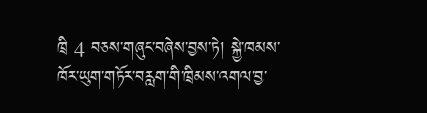ཁྲི 4 བཅས་གཞུང་བཞེས་བྱས་ཏེ། སྐྱེ་ཁམས་ཁོར་ཡུག་གཏོར་བརླག་གི་ཁྲིམས་འགལ་བྱ་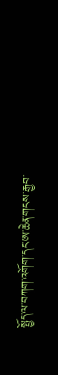སྤྱོད་ལ་བཀག་འགོག་དང་ཨ་ཆེན་གངས་རྒྱབ་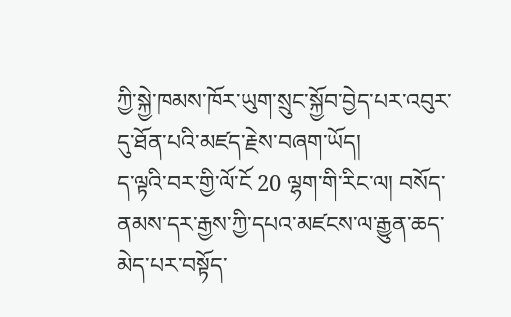ཀྱི་སྐྱེ་ཁམས་ཁོར་ཡུག་སྲུང་སྐྱོབ་བྱེད་པར་འབུར་དུ་ཐོན་པའི་མཛད་རྗེས་བཞག་ཡོད།
ད་ལྟའི་བར་གྱི་ལོ་ངོ 20 ལྷག་གི་རིང་ལ། བསོད་ནམས་དར་རྒྱས་ཀྱི་དཔའ་མཛངས་ལ་རྒྱུན་ཆད་མེད་པར་བསྟོད་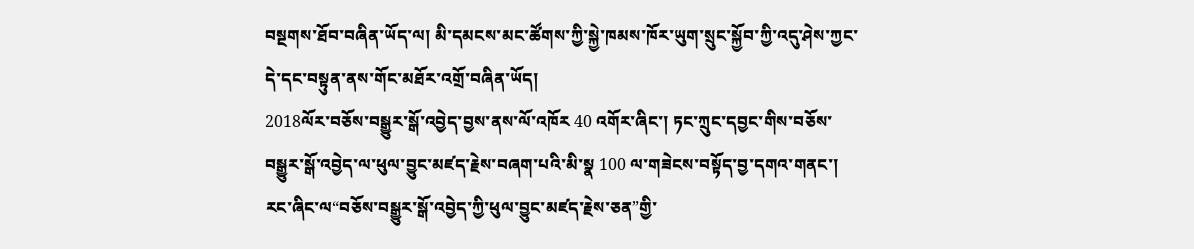བསྔགས་ཐོབ་བཞིན་ཡོད་ལ། མི་དམངས་མང་ཚོགས་ཀྱི་སྐྱེ་ཁམས་ཁོར་ཡུག་སྲུང་སྐྱོབ་ཀྱི་འདུ་ཤེས་ཀྱང་དེ་དང་བསྟུན་ནས་གོང་མཐོར་འགྲོ་བཞིན་ཡོད།
2018ལོར་བཅོས་བསྒྱུར་སྒོ་འབྱེད་བྱས་ནས་ལོ་འཁོར 40 འགོར་ཞིང་། ཏང་ཀྲུང་དབྱང་གིས་བཅོས་བསྒྱུར་སྒོ་འབྱེད་ལ་ཕུལ་བྱུང་མཛད་རྗེས་བཞག་པའི་མི་སྣ 100 ལ་གཟེངས་བསྟོད་བྱ་དགའ་གནང་། རང་ཞིང་ལ“བཅོས་བསྒྱུར་སྒོ་འབྱེད་ཀྱི་ཕུལ་བྱུང་མཛད་རྗེས་ཅན”གྱི་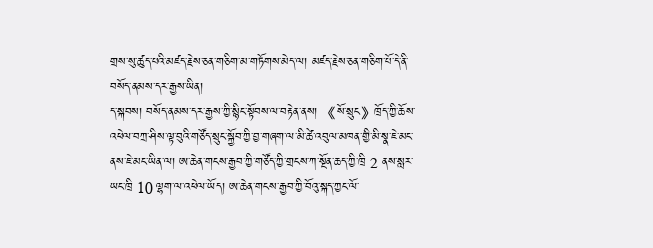གྲས་སུ་ཚུད་པའི་མཛད་རྗེས་ཅན་གཅིག་མ་གཏོགས་མེད་ལ། མཛད་རྗེས་ཅན་གཅིག་པོ་དེ་ནི་བསོད་ནམས་དར་རྒྱས་ཡིན།
ད་སྐབས། བསོད་ནམས་དར་རྒྱས་ཀྱི་སྙིང་སྟོབས་ལ་བརྟེན་ནས། 《སོ་སྲུང》ཁྲོད་ཀྱི་ཆོས་འཕེལ་བཀྲ་ཤིས་ལྟ་བུའི་གཙོད་སྲུང་སྐྱོབ་ཀྱི་བྱ་གཞག་ལ་མི་ཚེ་འབུལ་མཁན་གྱི་མི་སྣ་ཇེ་མང་ནས་ཇེ་མང་ཡིན་ལ། ཨ་ཆེན་གངས་རྒྱབ་ཀྱི་གཙོད་ཀྱི་གྲངས་ཀ་སྔོན་ཆད་ཀྱི་ཁྲི 2 ནས་སླར་ཡང་ཁྲི 10 ལྷག་ལ་འཕེལ་ཡོད། ཨ་ཆེན་གངས་རྒྱབ་ཀྱི་བོའུ་སྐད་ཀྱང་ལོ་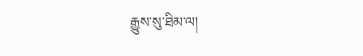རྒྱུས་སུ་ཐིམ་ལ།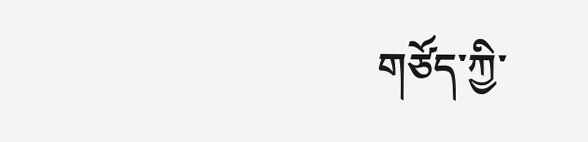གཙོད་ཀྱི་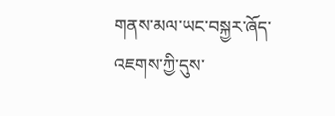གནས་མལ་ཡང་བསྐྱར་ཞོད་འཇགས་ཀྱི་དུས་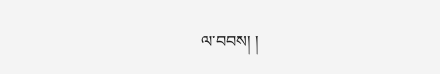ལ་བབས། །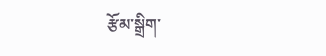རྩོམ་སྒྲིག་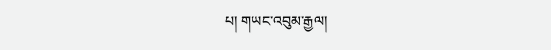པ། གཡང་འབུམ་རྒྱལ།